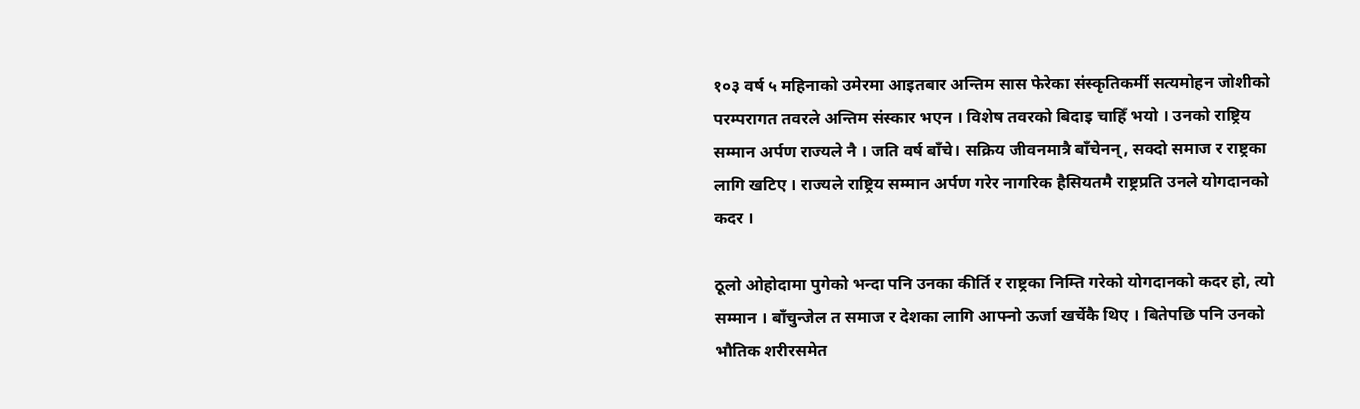१०३ वर्ष ५ महिनाको उमेरमा आइतबार अन्तिम सास फेरेका संस्कृतिकर्मी सत्यमोहन जोशीको परम्परागत तवरले अन्तिम संस्कार भएन । विशेष तवरको बिदाइ चाहिँ भयो । उनको राष्ट्रिय सम्मान अर्पण राज्यले नै । जति वर्ष बाँचे। सक्रिय जीवनमात्रै बाँचेनन्, सक्दो समाज र राष्ट्रका लागि खटिए । राज्यले राष्ट्रिय सम्मान अर्पण गरेर नागरिक हैसियतमै राष्ट्रप्रति उनले योगदानको कदर ।

ठूलो ओहोदामा पुगेको भन्दा पनि उनका कीर्ति र राष्ट्रका निम्ति गरेको योगदानको कदर हो, त्यो सम्मान । बाँचुन्जेल त समाज र देशका लागि आफ्नो ऊर्जा खर्चेकै थिए । बितेपछि पनि उनको भौतिक शरीरसमेत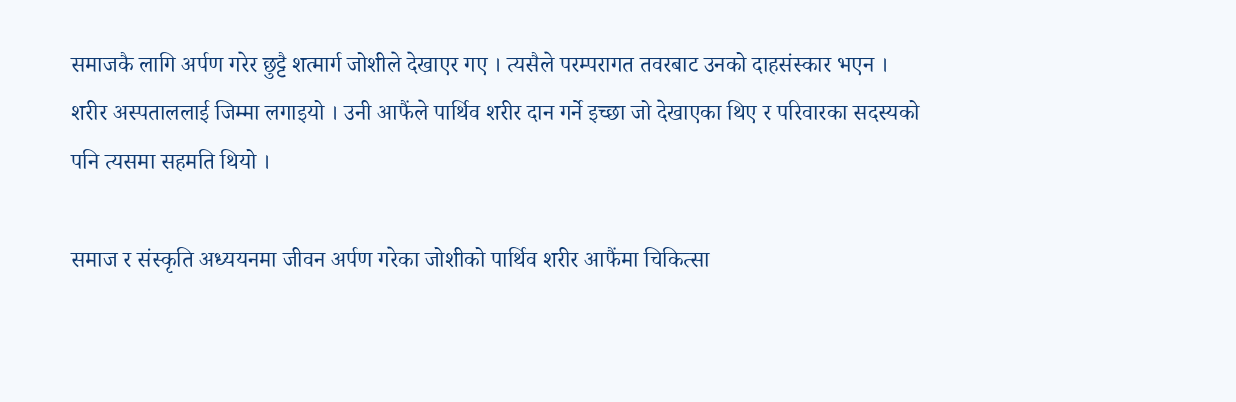समाजकै लागि अर्पण गरेर छुट्टै शत्मार्ग जोशीले देखाएर गए । त्यसैले परम्परागत तवरबाट उनको दाहसंस्कार भएन । शरीर अस्पताललाई जिम्मा लगाइयो । उनी आफैंले पार्थिव शरीर दान गर्ने इच्छा जो देखाएका थिए र परिवारका सदस्यको पनि त्यसमा सहमति थियो ।

समाज र संस्कृति अध्ययनमा जीवन अर्पण गरेका जोशीको पार्थिव शरीर आफैंमा चिकित्सा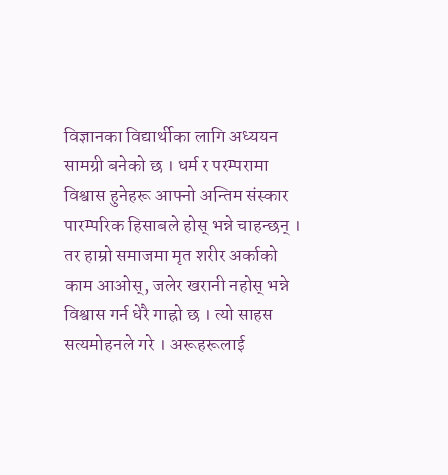विज्ञानका विद्यार्थीका लागि अध्ययन सामग्री बनेको छ । धर्म र परम्परामा विश्वास हुनेहरू आफ्नो अन्तिम संस्कार पारम्परिक हिसाबले होस् भन्ने चाहन्छन् । तर हाम्रो समाजमा मृत शरीर अर्काको काम आओस्, जलेर खरानी नहोस् भन्ने विश्वास गर्न धेरै गाह्रो छ । त्यो साहस सत्यमोहनले गरे । अरूहरूलाई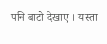पनि बाटो देखाए । यस्ता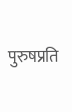पुरुषप्रति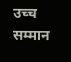उच्च सम्मान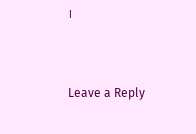।



Leave a Reply